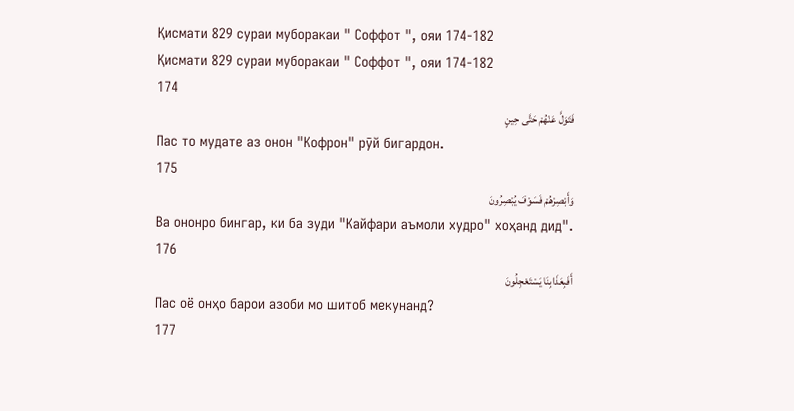Қисмати 829 сураи муборакаи " Соффот ", ояи 174-182
Қисмати 829 сураи муборакаи " Соффот ", ояи 174-182
174
فَتَوَلَّ عَنْهُمْ حَتَّى حِینٍ
Пас то мудате аз онон "Кофрон" рӯй бигардон.
175
وَأَبْصِرْهُمْ فَسَوْفَ یُبْصِرُونَ
Ва ононро бингар, ки ба зуди "Кайфари аъмоли худро" хоҳанд дид".
176
أَفَبِعَذَابِنَا یَسْتَعْجِلُونَ
Пас оё онҳо барои азоби мо шитоб мекунанд?
177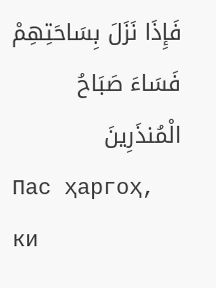فَإِذَا نَزَلَ بِسَاحَتِهِمْ فَسَاءَ صَبَاحُ الْمُنذَرِینَ
Пас ҳаргоҳ, ки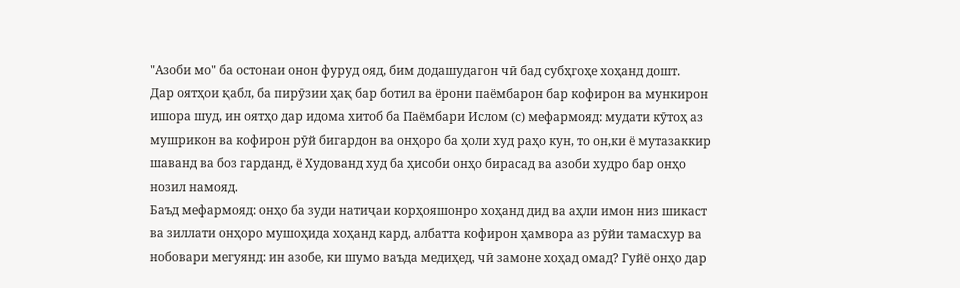"Азоби мо" ба остонаи онон фуруд ояд, бим додашудагон чӣ бад субҳгоҳе хоҳанд дошт.
Дар оятҳои қабл, ба пирӯзии ҳақ бар ботил ва ёрони паёмбарон бар кофирон ва мункирон ишора шуд, ин оятҳо дар идома хитоб ба Паёмбари Ислом (с) мефармояд: мудати кӯтоҳ аз мушрикон ва кофирон рӯй бигардон ва онҳоро ба ҳоли худ раҳо кун, то он,ки ё мутазаккир шаванд ва боз гарданд, ё Худованд худ ба ҳисоби онҳо бирасад ва азоби худро бар онҳо нозил намояд.
Баъд мефармояд: онҳо ба зуди натиҷаи корҳояшонро хоҳанд дид ва аҳли имон низ шикаст ва зиллати онҳоро мушоҳида хоҳанд кард, албатта кофирон ҳамвора аз рӯйи тамасхур ва нобовари мегуянд: ин азобе, ки шумо ваъда медиҳед, чӣ замоне хоҳад омад? Гуйё онҳо дар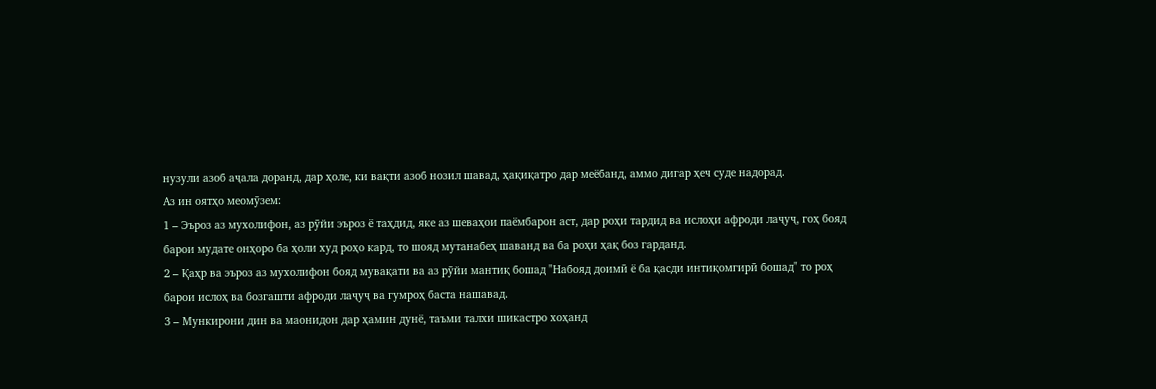нузули азоб аҷала доранд, дар ҳоле, ки вақти азоб нозил шавад, ҳақиқатро дар меёбанд, аммо дигар ҳеч суде надорад.
Аз ин оятҳо меомӯзем:
1 – Эъроз аз мухолифон, аз рӯйи эъроз ё таҳдид, яке аз шеваҳои паёмбарон аст, дар роҳи тардид ва ислоҳи афроди лаҷуҷ, гоҳ бояд барои мудате онҳоро ба ҳоли худ роҳо кард, то шояд мутанабеҳ шаванд ва ба роҳи ҳақ боз гарданд.
2 – Қаҳр ва эъроз аз мухолифон бояд мувақати ва аз рӯйи мантиқ бошад "Набояд доимӣ ё ба қасди интиқомгирӣ бошад" то роҳ барои ислоҳ ва бозгашти афроди лаҷуҷ ва гумроҳ баста нашавад.
3 – Мункирони дин ва маонидон дар ҳамин дунё, таъми талхи шикастро хоҳанд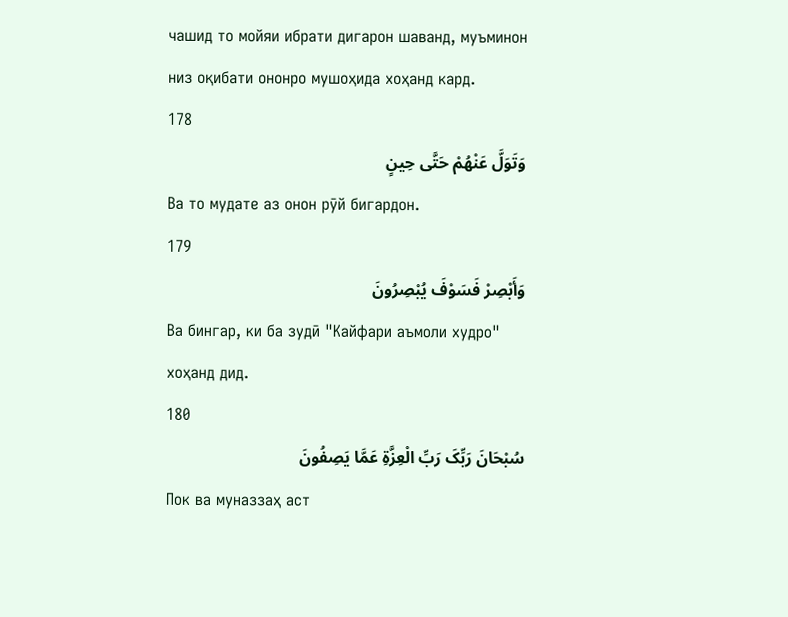чашид то мойяи ибрати дигарон шаванд, муъминон низ оқибати ононро мушоҳида хоҳанд кард.
178
وَتَوَلَّ عَنْهُمْ حَتَّى حِینٍ
Ва то мудате аз онон рӯй бигардон.
179
وَأَبْصِرْ فَسَوْفَ یُبْصِرُونَ
Ва бингар, ки ба зудӣ "Кайфари аъмоли худро" хоҳанд дид.
180
سُبْحَانَ رَبِّکَ رَبِّ الْعِزَّةِ عَمَّا یَصِفُونَ
Пок ва муназзаҳ аст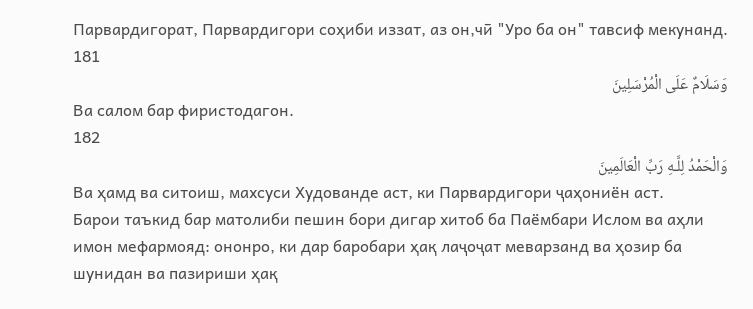Парвардигорат, Парвардигори соҳиби иззат, аз он,чӣ "Уро ба он" тавсиф мекунанд.
181
وَسَلَامٌ عَلَى الْمُرْسَلِینَ
Ва салом бар фиристодагон.
182
وَالْحَمْدُ لِلَّـهِ رَبِّ الْعَالَمِینَ
Ва ҳамд ва ситоиш, махсуси Худованде аст, ки Парвардигори ҷаҳониён аст.
Барои таъкид бар матолиби пешин бори дигар хитоб ба Паёмбари Ислом ва аҳли имон мефармояд: ононро, ки дар баробари ҳақ лаҷоҷат меварзанд ва ҳозир ба шунидан ва пазириши ҳақ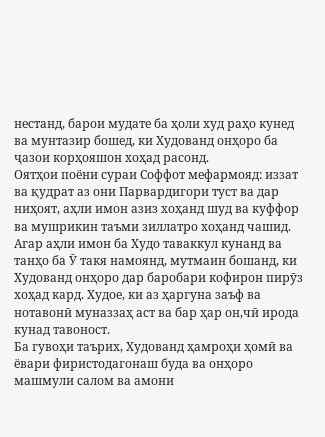нестанд, барои мудате ба ҳоли худ раҳо кунед ва мунтазир бошед, ки Худованд онҳоро ба ҷазои корҳояшон хоҳад расонд.
Оятҳои поёни сураи Соффот мефармояд: иззат ва қудрат аз они Парвардигори туст ва дар ниҳоят, аҳли имон азиз хоҳанд шуд ва куффор ва мушрикин таъми зиллатро хоҳанд чашид.
Агар аҳли имон ба Худо таваккул кунанд ва танҳо ба Ӯ такя намоянд, мутмаин бошанд, ки Худованд онҳоро дар баробари кофирон пирӯз хоҳад кард. Худое, ки аз ҳаргуна заъф ва нотавонӣ муназзаҳ аст ва бар ҳар он,чӣ ирода кунад тавоност.
Ба гувоҳи таърих, Худованд ҳамроҳи ҳомӣ ва ёвари фиристодагонаш буда ва онҳоро машмули салом ва амони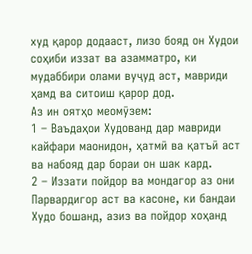худ қарор додааст, лизо бояд он Худои соҳиби иззат ва азамматро, ки мудаббири олами вуҷуд аст, мавриди ҳамд ва ситоиш қарор дод.
Аз ин оятҳо меомӯзем:
1 – Ваъдаҳои Худованд дар мавриди кайфари маонидон, ҳатмӣ ва қатъӣ аст ва набояд дар бораи он шак кард.
2 – Иззати пойдор ва мондагор аз они Парвардигор аст ва касоне, ки бандаи Худо бошанд, азиз ва пойдор хоҳанд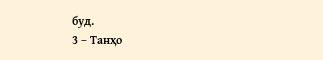буд.
3 – Танҳо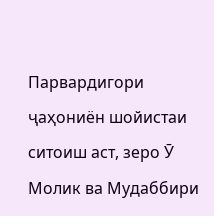Парвардигори ҷаҳониён шойистаи ситоиш аст, зеро Ӯ Молик ва Мудаббири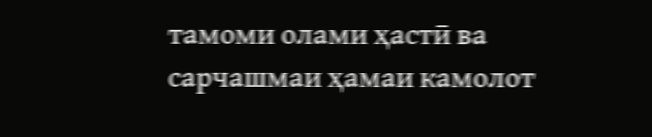тамоми олами ҳастӣ ва сарчашмаи ҳамаи камолот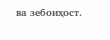ва зебоиҳост.